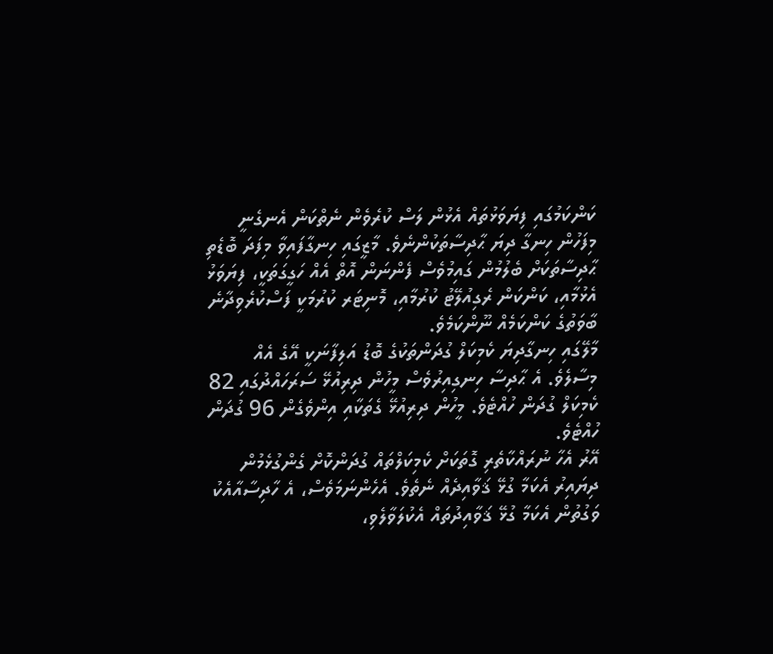ކަންކަމުގައި ފިޔަވަޅުތައް އެޅުން ލަސް ކުރެވެން ނެތްކަން އެނގެނީ މިފަހުން ހިނގާ ދިޔަ ޙާދިސާތަކުންނެވެ. މާޒީގައި ހިނގާފައިވާ މިފަދަ ބޮޑެތި ޙާދިސާތަކަށް ބެލުމުން ގައިމުވެސް ފެންނަން އޮތް އެއް ހަގީގަތަކީ، ފިޔަވަޅު އެޅުމާއި، ކަންކަން ރެގިއުލޭޓު ކުރުމާއި، މޮނިޓަރ ކުރުމަކީ ފަސްކުރެވިދާނެ ބާވަތުގެ ކަންކަމެއް ނޫންކަމެވެ.
މާލޭގައި ހިނގާދިޔަ ކެމިކަލް ގުދަންތަކުގެ ބޮޑު އަލިފާނަކީ އޭގެ އެއް މިސާލެވެ. އެ ޙާދިސާ ހިނގިއިރުވެސް މީހުން ދިރިއުޅޭ ސަރަހައްދުގައި 82 ކެމިކަލް ގުދަން ހުއްޓެވެ. މީހުން ދިރިއުޅޭ ގެތަކާއި އިންވެގެން 96 ގުދަން ހުއްޓެވެ.
އޭރު އެހާ ނުރައްކާތެރި ގޮތަކަށް ކެމިކަލްތައް ގުދަންކޮށް ގެންގުޅެމުން ދިޔައިރު އެކަމާ ގުޅޭ ޤަވާއިދެއް ނެތެވެ. އެހެންނަމަވެސް، އެ ހާދިސާއާއެކު ވަގުތުން އެކަމާ ގުޅޭ ޤަވާއިދުތައް އެކުލަވާލެވި،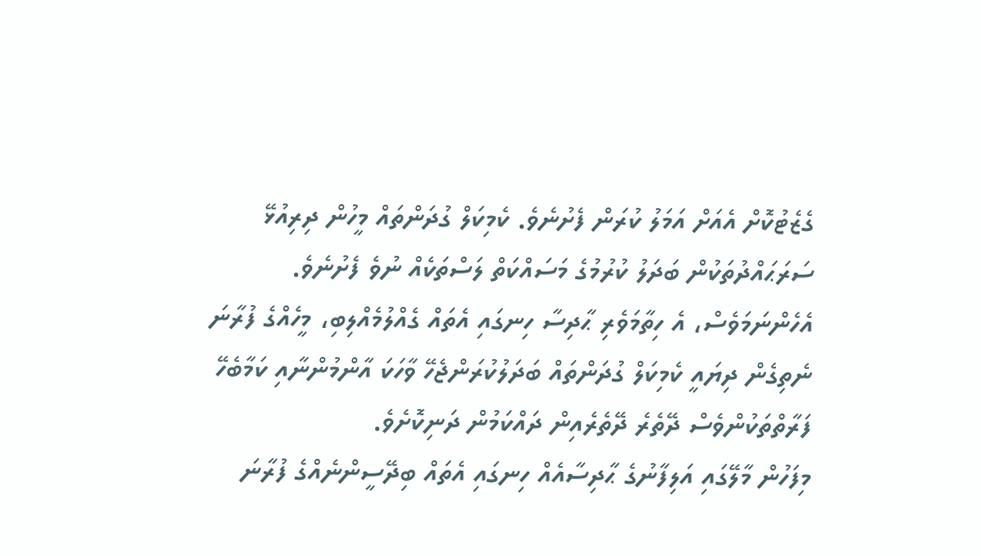ގެޒެޓުކޮށް އެއަށް އަމަލު ކުރަން ފެށުނެވެ. ކެމިކަލް ގުދަންތައް މީހުން ދިރިއުޅޭ ސަރަޙައްދުތަކުން ބަދަލު ކުރުމުގެ މަސައްކަތް ލަސްތަކެއް ނުވެ ފެށުނެވެ.
އެހެންނަމަވެސް، އެ ހިތާމަވެރި ޙާދިސާ ހިނގައި އެތައް ގެއްލުމެއްލިބި، މީހެއްގެ ފުރާނަ ނެތިގެން ދިޔައީ ކެމިކަލް ގުދަންތައް ބަދަލުކުރަންޖެހޭ ވާހަކަ އާންމުންނާއި ކަމާބެހޭ ފަރާތްތަކުންވެސް ދޭތެރެ ދޭތެރެއިން ދައްކަމުން ދަނިކޮށެވެ.
މިފަހުން މާލޭގައި އަލިފާނުގެ ޙާދިސާއެއް ހިނގައި އެތައް ބިދޭސީންނެއްގެ ފުރާނަ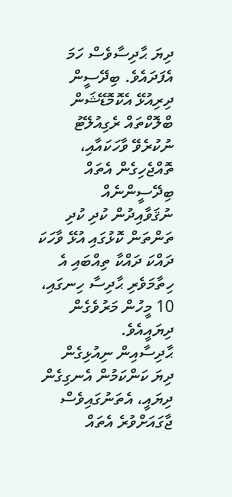ދިޔަ ޙާދިސާވެސް ހަމަ އެފަދައެވެ. ބިދޭސީން ދިރިއުޅޭ އެކޮމޮޑޭޝަން ބްލޮކްތައް ރެގިއުލޭޓު ނުކުރެވޭ ވާހަކައާއި، ތޮއްޖެހިގެން އެތައް ބިދޭސީންނެއް ނުޤަވާއިދުން ކުދި ކުދި ތަންތަން ކޮޅުގައި އުޅޭ ވާހަކަ ދައްކަ ދައްކާ ތިއްބައި އެ ހިތާމަވެރި ޙާދިސާ ހިނގައި، 10 މީހުން މަރުވެގެން ދިޔައީއެވެ.
ޙާދިސާއިން ނިއުޅިގެން ދިޔަ ކަންކަމުން އެނގިގެން ދިޔައީ، އެތަނުގައިވެސް ޖާގައަށްވުރެ އެތައް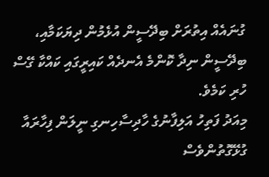ގުނައެއް އިތުރަށް ބިދޭސީން އުޅެމުން ދިޔަކަމާއި، ބިދޭސީން ނިދާ ކޮންމެ އެނދެއް ކައިރީގައި ކައްކާ ގޭސް ހުރި ކަމެވެ.
މިއަދު ފަތިހު އަލިފާނުގެ ހާދިސާހިނގި ނީލަން ފިހާރައާ ގުޅޭގޮތުންވެސް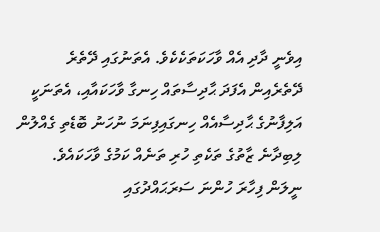އިވެނީ ދާދި އެއް ވާހަކަތަކެކެވެ. އެތަނުގައި ދޭތެރެ ދޭތެރެއިން އެފަދަ ޙާދިސާތައް ހިނގާ ވާހަކައާއި، އެތަނަކީ އަލިފާނުގެ ޙާދިސާއެއް ހިނގައިފިނަމަ ނުހަނު ބޮޑެތި ގެއްލުން ލިބިދާނެ ޒާތުގެ ތަކެތި ހުރި ތަނެއް ކަމުގެ ވާހަކައެވެ.
ނީލަން ފިހާރަ ހުންނަ ސަރަޙައްދުގައި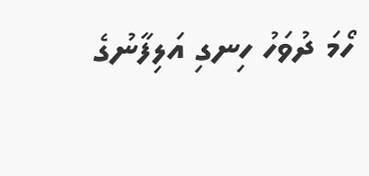ހޯމަ ދުވަހު ހިނގި އަލިފާނުގެ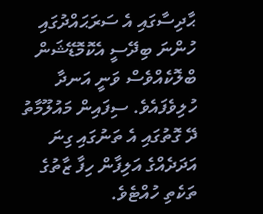ޙާދިސާގައި އެ ސަރަޙައްދުގައި ހުންނަ ބިދޭސީ އެކޮމޮޑޭޝަން ބްލޮކެއްވެސް ވަނީ އަނދާ ހުލިވެފައެވެ. ސިފައިން މައުލޫމާތު ދޭ ގޮތުގައި އެ ތަނުގައި ގިނަ އަދަދެއްގެ އަލިފާން ހިފާ ޒާތުގެ ތަކެތި ހުއްޓެވެ.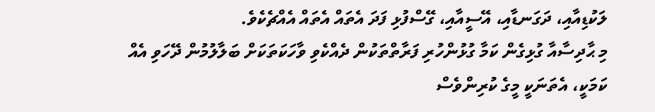ލަކުޑިއާއި، ދަގަނޑާއި، އޭސީއާއި، ގޭސްފުޅި ފަދަ އެތައް އެތައް އެއްޗެކެވެ.
މި ޙާދިސާއާ ގުޅިގެން ކަމާ ގުޅުންހުރި ފަރާތްތަކުން ދެއްކެވި ވާހަކަތަކަށް ބަލާލުމުން ދޭހަވި އެއް ކަމަކީ، އެތަނަކީ މީގެ ކުރިންވެސް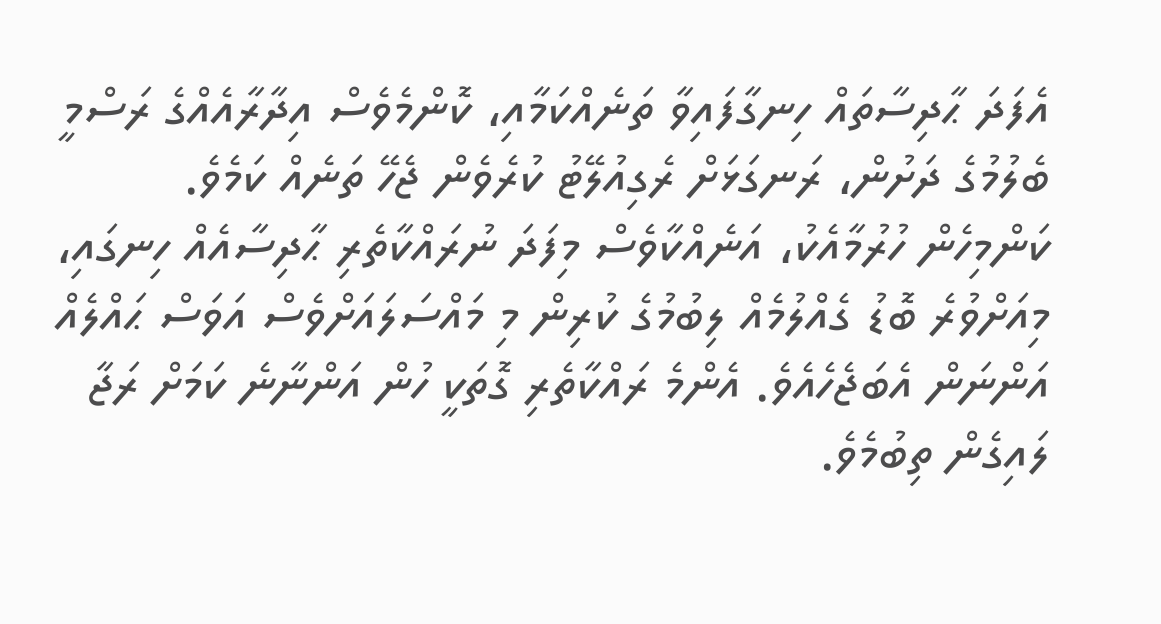އެފަދަ ޙާދިސާތައް ހިނގާފައިވާ ތަނެއްކަމާއި، ކޮންމެވެސް އިދާރާއެއްގެ ރަސްމީ ބެލުމުގެ ދަށުން، ރަނގަޅަށް ރެގިއުލޭޓު ކުރެވެން ޖެހޭ ތަނެއް ކަމެވެ.
ކަންމިހެން ހުރުމާއެކު، އަނެއްކާވެސް މިފަދަ ނުރައްކާތެރި ޙާދިސާއެއް ހިނގައި، މިއަށްވުރެ ބޮޑު ގެއްލުމެއް ލިބުމުގެ ކުރިން މި މައްސަލައަށްވެސް އަވަސް ޙައްލެއް އަންނަން އެބަޖެހެއެވެ. އެންމެ ރައްކާތެރި ގޮތަކީ ހުން އަންނާނެ ކަމަށް ރަޖާ ލައިގެން ތިބުމެވެ.